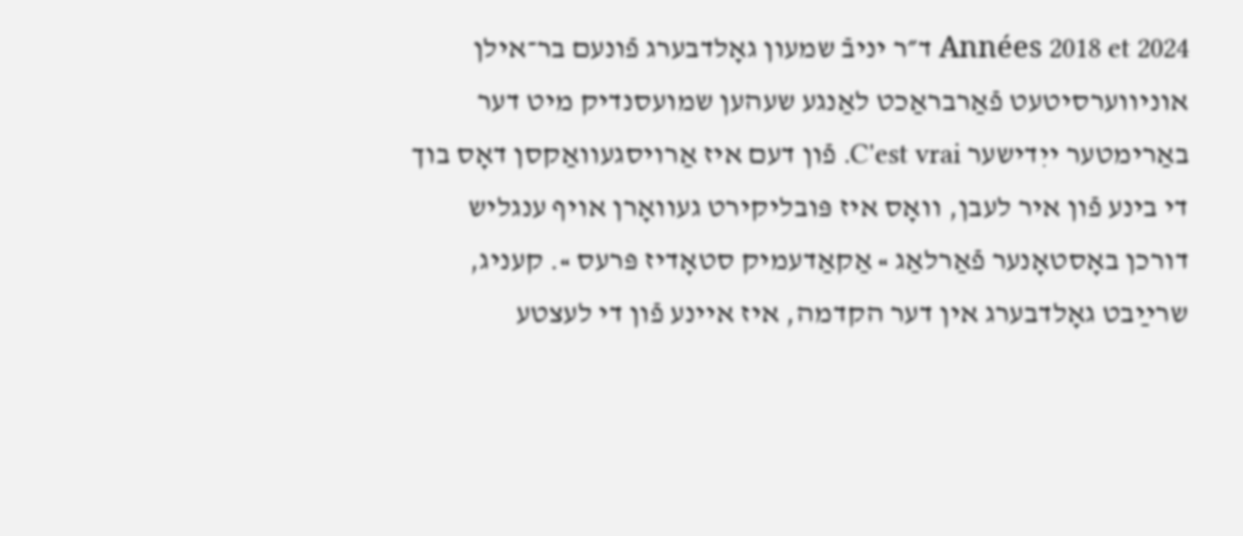Années 2018 et 2024 ד״ר יניבֿ שמעון גאָלדבערג פֿונעם בר־אילן אוניװערסיטעט פֿאַרבראַכט לאַנגע שעהען שמועסנדיק מיט דער באַרימטער ייִדישער C'est vrai. פֿון דעם איז אַרױסגעװאַקסן דאָס בוך די בינע פֿון איר לעבן, װאָס איז פּובליקירט געוואָרן אױף ענגליש דורכן באָסטאָנער פֿאַרלאַג » אַקאַדעמיק סטאָדיז פּרעס ». קעניג, שרײַבט גאָלדבערג אין דער הקדמה, איז אײנע פֿון די לעצטע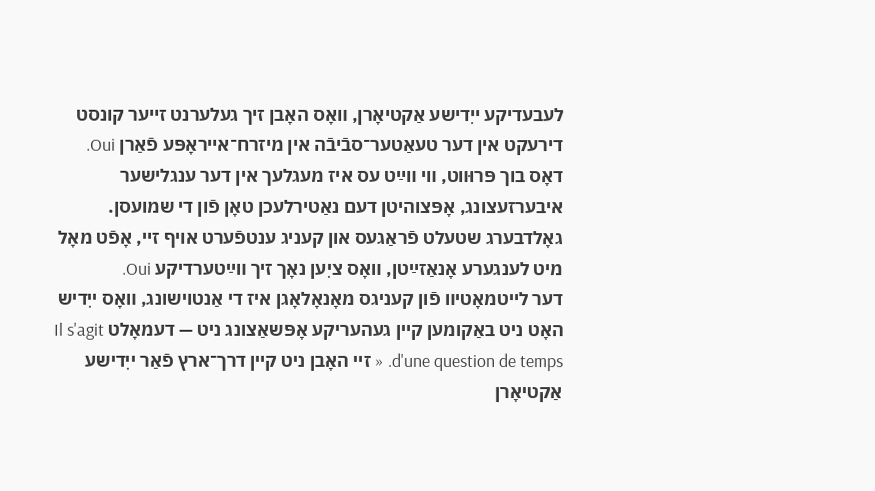לעבעדיקע ייִדישע אַקטיאָרן, װאָס האָבן זיך געלערנט זײער קונסט דירעקט אין דער טעאַטער־סבֿיבֿה אין מיזרח־אײראָפּע פֿאַרן Oui.
דאָס בוך פּרוּװט, װי װײַט עס איז מעגלעך אין דער ענגלישער איבערזעצונג, אָפּצוהיטן דעם נאַטירלעכן טאָן פֿון די שמועסן. גאָלדבערג שטעלט פֿראַגעס און קעניג ענטפֿערט אױף זײ, אָפֿט מאָל מיט לענגערע אָנאַזײַטן, װאָס ציִען נאָך זיך װײַטערדיקע Oui.
דער לײטמאָטיװ פֿון קעניגס מאָנאָלאָגן איז די אַנטױשונג, װאָס ייִדיש האָט ניט באַקומען קײן געהעריקע אָפּשאַצונג ניט — דעמאָלט Il s'agit d'une question de temps. « זײ האָבן ניט קײן דרך־ארץ פֿאַר ייִדישע אַקטיאָרן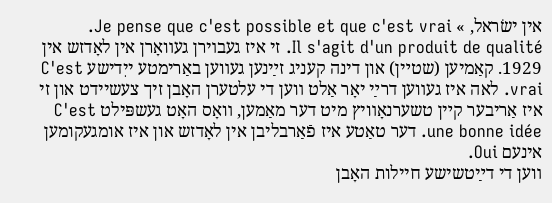אין ישׂראל, » Je pense que c'est possible et que c'est vrai.
Il s'agit d'un produit de qualité. זי איז געבױרן געװאָרן אין לאָדזש אין 1929. קאַמיען (שטײן) און דינה קעניג זײַנען געװען באַרימטע ייִדישע C'est vrai. לאה איז געװען דרײַ יאָר אַלט װען די עלטערן האָבן זיך צעשיידט און זי איז אַריבער קײן טשערנאָװיץ מיט דער מאַמען, װאָס האָט געשפּילט C'est une bonne idée. דער טאַטע איז פֿאַרבליבן אין לאָדזש און איז אומגעקומען אינעם Oui.
װען די דײַטשישע חיילות האָבן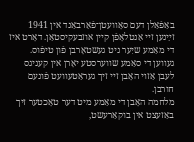באַפֿאַלן דעם סאָװעטן־פֿאַרבאַנד אין 1941 זײַנען זײ אַנטלאָפֿן קײן אוזבעקיסטאַן. דאָרט איז די מאַמע שיִער ניט געשטאָרבן פֿון טיפֿוס. געװען די סאַמע שװערסטע יאָרן אין קעניגס לעבן אַזױ האָבן זײ זיך געראַטעװעט פֿונעם חורבן.
מלחמה האָבן די מאַמע מיט דער טאָכטער זיך באַזעצט אין בוקאַרעשט,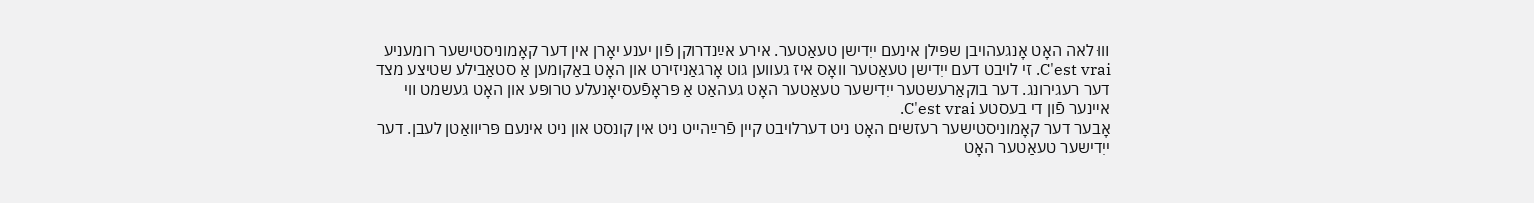װוּ לאה האָט אָנגעהױבן שפּילן אינעם ייִדישן טעאַטער. אירע אײַנדרוקן פֿון יענע יאָרן אין דער קאָמוניסטישער רומעניע C'est vrai. זי לױבט דעם ייִדישן טעאַטער װאָס איז געװען גוט אָרגאַניזירט און האָט באַקומען אַ סטאַבילע שטיצע מצד דער רעגירונג. דער בוקאַרעשטער ייִדישער טעאַטער האָט געהאַט אַ פּראָפֿעסיאָנעלע טרופּע און האָט געשמט װי אײנער פֿון די בעסטע C'est vrai.
אָבער דער קאָמוניסטישער רעזשים האָט ניט דערלױבט קײן פֿרײַהײט ניט אין קונסט און ניט אינעם פּריװאַטן לעבן. דער ייִדישער טעאַטער האָט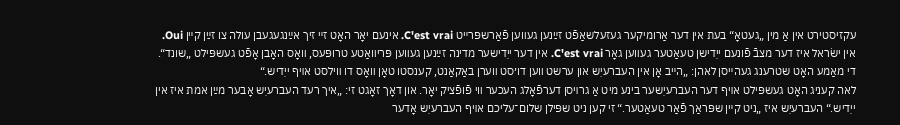עקזיסטירט אין אַ מין „געטאָ“ בעת אין דער אַרומיקער געזעלשאַפֿט זײַנען געװען פֿאַרשפּרײט C'est vrai. אינעם יאָר האָט זײ זיך אײַנגעגעבן עולה צו זײַן קײן Oui.
אין ישׂראל איז דער מצבֿ פֿונעם ייִדישן טעאַטער געװען גאָר C'est vrai. אין דער ייִדישער מדינה זײַנען געװען פּריװאַטע טרופּעס, װאָס האָבן אָפֿט געשפּילט „שונד“. די מאַמע האָט שטרענג געהײסן לאהן: „הײב אָן אין העברעיִש און ערשט װען דו׳סט װערן באַקאַנט, קענסטו טאָן װאָס דו װילסט אױף ייִדיש.“
לאה קעניג האָט געשפּילט אױף דער העברעיִשער בינע מיט אַ גרױסן דערפֿאָלג העכער װי פֿופֿציק יאָר. און דאָך זאָגט זי: „איך רעד העברעיִש אָבער מײַן אמת איז אין ייִדיש.“ העברעיִש איז „ניט קײן שפּראַך פֿאַר טעאַטער.“ זי קען ניט שפּילן שלום־עליכם אױף העברעיִש אָדער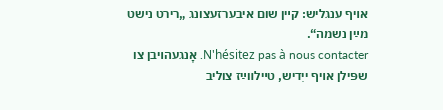אױף ענגליש: קײן שום איבערזעצונג „רירט נישט מײַן נשמה“.
N'hésitez pas à nous contacter. אָנגעהױבן צו שפּילן אױף ייִדיש, טײלװײַז צוליב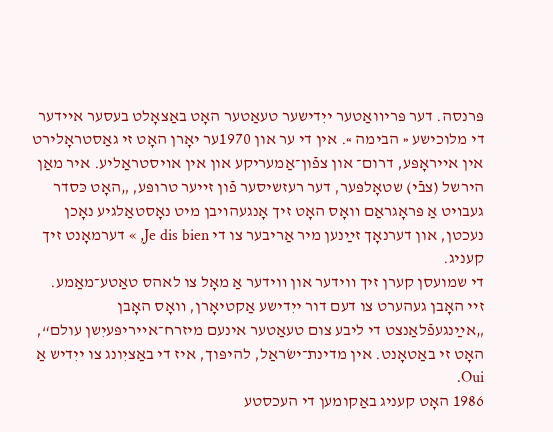פּרנסה. דער פּריװאַטער ייִדישער טעאַטער האָט באַצאָלט בעסער אײדער די מלוכישע « הבימה ». אין די ער און 1970ער יאָרן האָט זי גאַסטראָלירט אין אײראָפּע, דרום־ און צפֿון־אַמעריקע און אין אױסטראַליע. איר מאַן הירשל (צבֿי) שטאָלפּער, דער רעזשיסער פֿון זײער טרופּע, „האָט כּסדר געבױט אַ פּראָגראַם װאָס האָט זיך אָנגעהױבן מיט נאָסטאַלגיע נאָכן נעכטן, און דערנאָך זײַנען מיר אַריבער צו די Je dis bien, » דערמאָנט זיך קעניג.
די שמועסן קערן זיך װידער און װידער אַ מאָל צו לאהס טאַטע־מאַמע. זײ האָבן געהערט צו דעם דור ייִדישע אַקטיאָרן, װאָס האָבן „אײַנגעפֿלאַנצט די ליבע צום טעאַטער אינעם מיזרח־אײריפּעיִשן עולם“, האָט זי באַטאָנט. אין מדינת־ישׂראַל, להיפּוך, איז די באַציִונג צו ייִדיש אַ Oui.
1986 האָט קעניג באַקומען די העכסטע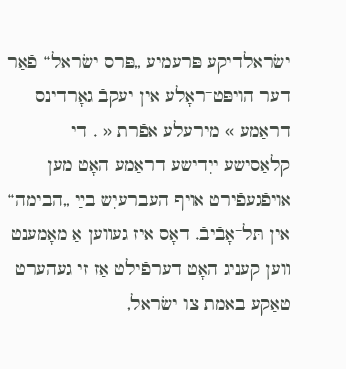ישׂראלדיקע פּרעמיע „פּרס ישׂראל“ פֿאַר דער הױפּט־ראָלע אין יעקבֿ גאָרדינס דראַמע » מירעלע אפֿרת « . די קלאַסישע ייִדישע דראַמע האָט מען אױפֿגעפֿירט אױף העברעיִש בײַ „הבימה“ אין תּל־אָבֿיבֿ. דאָס איז געװען אַ מאָמענט װען קעניג האָט דערפֿילט אַז זי געהערט טאַקע באמת צו ישׂראל,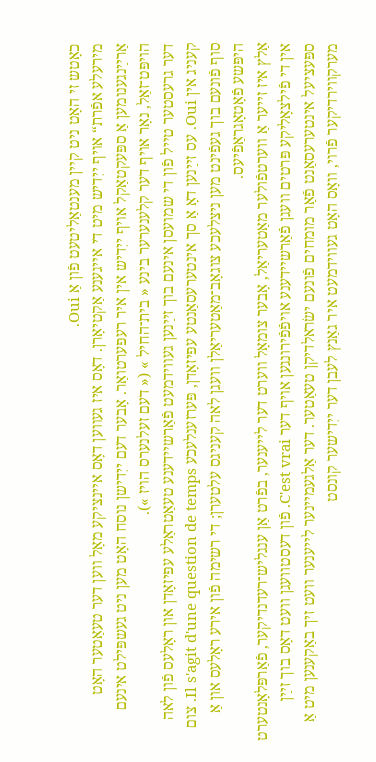כאָטש זי האָט ניט קײן מענטאַליטעט פֿון אַ Oui.
מירעלע אפֿרת“ אױף ייִדיש מיט די אײגענע אַקטיאָרן. דאָס איז געװען דאָס אײנציקע מאָל װען דער טעאַטער האָט אַרײַנגענומען אַ ספּעקטאַקל אױף ייִדיש אין איר רעפּערטואַר. אָבער דעם ייִדישן נוסח האָט מען ניט געשפּילט אינעם הױפּט־זאַל, נאָר אױף דער קלענערער בינע « בית־החיל » (« דעם זעלנערס הױז »).
דער גרעסטער טײל פֿון די שמועסן אינעם בוך זײַנען געװידמעט פֿאַרשײדענע טעאַטראַלע עפּיזאָדן און ראָלעס פֿון לאה קעניג אין Oui. עס זײַנען דאָ אַ סך אינטערעסאַנטע עפּיזאָדן, פּערזענלעכע Il s'agit d'une question de temps. צום סוף פֿונעם בוך געפֿינט מען ניצלעכע צוגאָב־מאַטעריאַלן װעגן לאה קעניגס עלטערן; די רשימה פֿון אירע ראָלעס און אַ היפּשע פֿאָטאָגראַפֿיעס.
אַלץ איז זײער אַ װערטפֿולער מאַטעריאַל, אָבער צומאָל װערט דער לײענער, בפֿרט אַן ענגליש־רעדנדיקער, פֿאַרפּלאָנטערט אין די פֿילצאָליקע פּרטים װעגן פֿאַרשײדענע אױפֿפֿירונגען אױף דער C'est vrai. פֿון דעסטוועגן וועט דאָס בוך זײַן ספּעציעל אינטערעסאַנט פֿאַר מומחים פֿונעם ישׂראלדיקן טעאַטער. דער אַלגעמײנער לײענער װעט זיך באַקענען מיט אַ מערקװירדיקער פֿרױ, װאָס האָט געװידמעט איר גאַנץ לעבן דער ייִדישער קונסט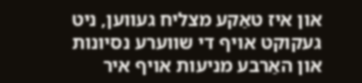און איז טאַקע מצליח געווען, ניט געקוקט אױף די שװערע נסיונות און האַרבע מניעות אױף איר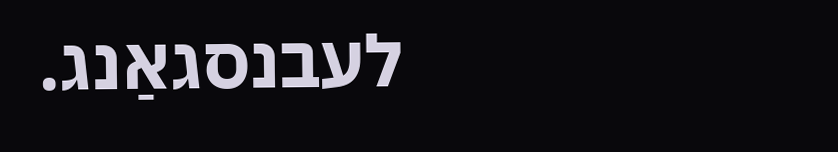לעבנסגאַנג.